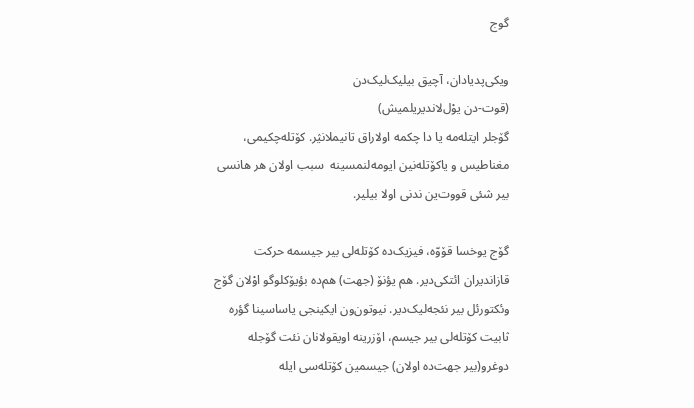گوج

ویکی‌پدیادان، آچیق بیلیک‌لیک‌دن
(قوت-دن يوْل‌لاندیریلمیش)
گۆجلر ایتله‌مه یا دا چکمه اولاراق تانیملانؽر. کۆتله‌چکیمی، مغناطیس و یاکۆتله‌نین ایومه‌لنمسینه  سبب اولان هر هانسی بیر شئی قووت‌ین ندنی اولا بیلیر.

گۆج یوخسا قۆوّه،‌ فیزیک‌ده کۆتله‌لی بیر جیسمه حرکت قازاندیران ائتکی‌دیر. هم یؤنۆ (جهت) هم‌ده بؤیۆکلوگو اوْلان گۆج وئکتورئل بیر نئجه‌لیک‌دیر. نیوتون‌ون ایکینجی یاساسینا گؤره ثابیت کۆتله‌لی بیر جیسم، اۆزرینه اویقولانان نئت گۆجله دوغرو(بیر جهت‌ده اولان) جیسمین کۆتله‌سی ایله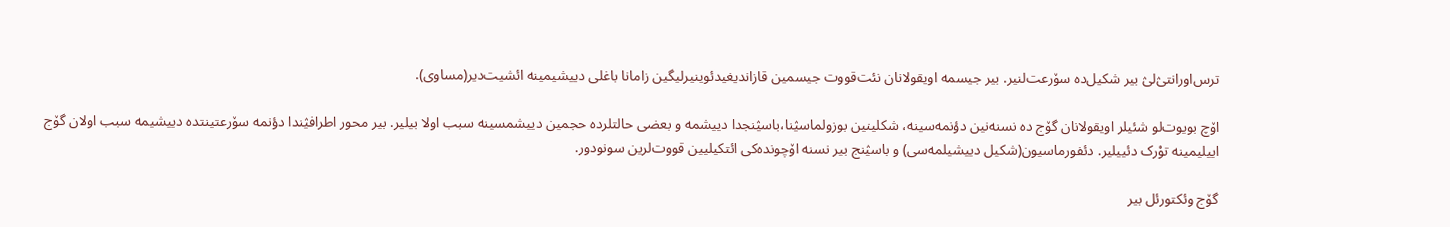ترس‌اورانتؽ‌لؽ بیر شکیل‌ده سۆرعت‌لنیر. بیر جیسمه اویقولانان نئت‌قووت جیسمین قازاندیغیدئوینیرلیگین زامانا باغلی دییشیمینه ائشیت‌دیر(مساوی).

اۆچ بویوت‌لو شئیلر اویقولانان گۆج ده نسنه‌نین دؤنمه‌سینه، شکلینین بوزولماسؽنا،‌باسؽنجدا دییشمه و بعضی حالتلرده حجمین دییشمسینه سبب اولا بیلیر. بیر محور اطرافؽندا دؤنمه سۆرعتینتده دییشیمه سبب اولان گۆج اییلیمینه توْرک دئییلیر. دئفورماسیون(شکیل دییشیلمه‌سی) و باسؽنج بیر نسنه اۆچونده‌کی ائتکیلیین قووت‌لرین سونودور.

گۆج وئکتورئل بیر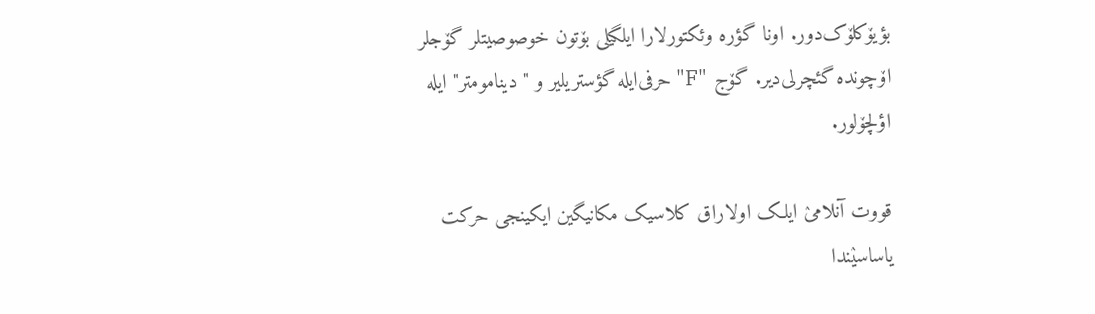بؤیۆکلۆک‌دور. اونا گؤره وئکتورلارا ایلگیلی بۆتون خوصوصیتلر گۆجلر اۆچونده گئچرلی‌دیر. گۆج "F" حرفی‌ایله گؤستریلیر و "دینامومتر" ایله اؤلچۆلور.

قووت آنلامؽ ایلک اولاراق کلاسیک مکانیگین ایکینجی حرکت یاساسؽندا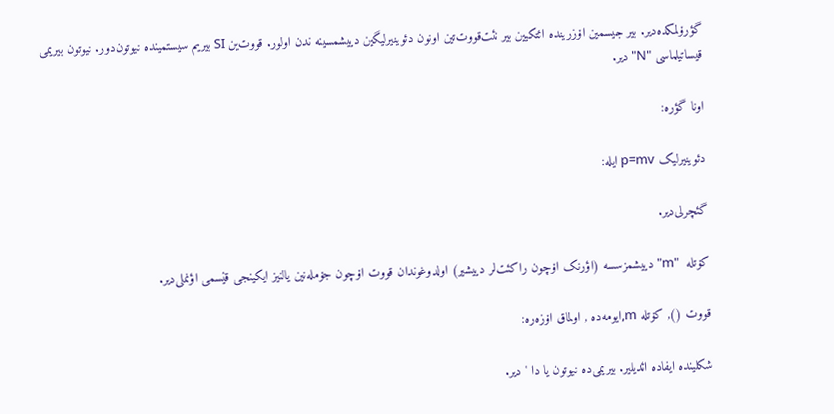گؤرۆلمکده‌دیر. بیر جیسمین اۆزرینده ائتکیین بیر نئت‌قووت‌تین اونون دئوینیرلیگین دییشمسینه ندن اولور. قووت‌ین SI بیریم سیستمینده نیوتون‌دور. نیوتون بیریمی قیساتیلماسی "N" دیر.

اونا گؤره:

دئوینیرلیک p=mv ایله:

گئچرلی‌دیر.

کۆتله  "m" دییشمزسسه (اؤرنک اۆچون راکئت‌لر دییشیر) اولدوغوندان قووت اۆچون جۆمله‌نین یالنیز ایکینجی قؽسمی اؤنملی‌دیر.

قووت (), کۆتله m,ایومه‌ده , اولماق اۆزه‌ره:

شکلینده ایفاده ائدیلیر. بیریمی‌ده نیوتون یا دا ' دیر.